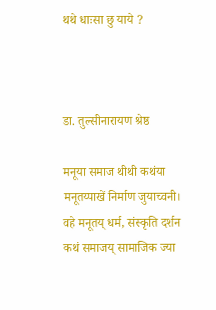थथे धाःसा छु याये ?



डा. तुल्सीनारायण श्रेष्ठ

मनूया समाज थीथी कथंया मनूतय्पाखें निर्माण जुयाच्वनी। वहे मनूतय् धर्म, संस्कृति दर्शन कथं समाजय् सामाजिक ज्या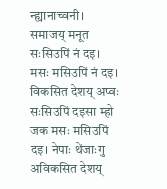न्ह्यानाच्वनी। समाजय् मनूत सःसिउपिं नं दइ। मसः मसिउपिं नं दइ। विकसित देशय् अप्वः सःसिउपिं दइसा म्हो जक मसः मसिउपिं दइ। नेपाः थेंजाःगु अविकसित देशय्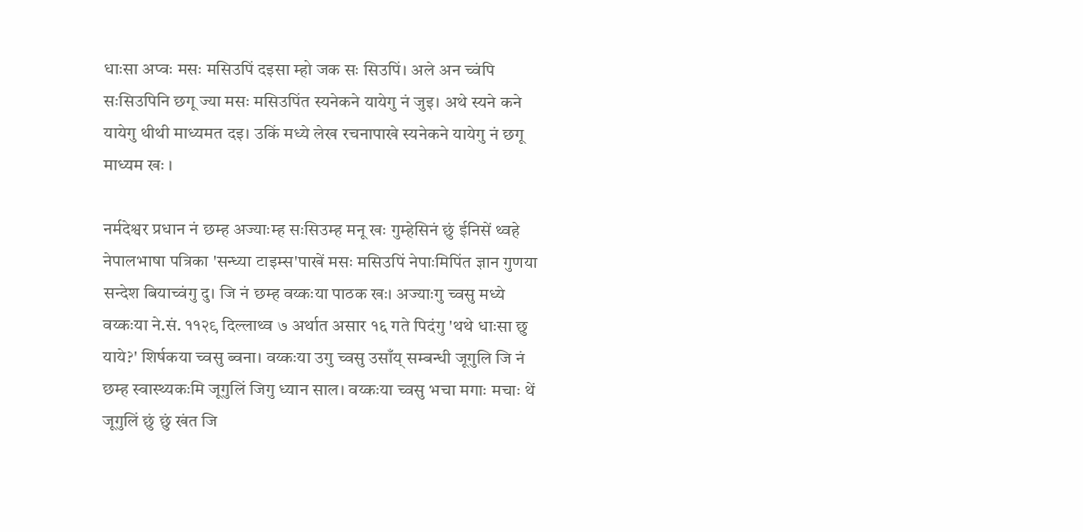धाःसा अप्वः मसः मसिउपिं दइसा म्हो जक सः सिउपिं। अले अन च्वंपि सःसिउपिनि छगू ज्या मसः मसिउपिंत स्यनेकने यायेगु नं जुइ। अथे स्यने कने यायेगु थीथी माध्यमत दइ। उकिं मध्ये लेख रचनापाखे स्यनेकने यायेगु नं छगू माध्यम खः ।

नर्मदेश्वर प्रधान नं छम्ह अज्याःम्ह सःसिउम्ह मनू खः गुम्हेसिनं छुं ईनिसें थ्वहे नेपालभाषा पत्रिका 'सन्ध्या टाइम्स'पाखें मसः मसिउपिं नेपाःमिपिंत ज्ञान गुणया सन्देश बियाच्वंगु दु। जि नं छम्ह वय्कःया पाठक खः। अज्याःगु च्वसु मध्ये वय्कःया ने.सं. ११२९ दिल्लाथ्व ७ अर्थात असार १६ गते पिदंगु 'थथे धाःसा छु याये?' शिर्षकया च्वसु ब्वना। वय्कःया उगु च्वसु उसाँय् सम्बन्धी जूगुलि जि नं छम्ह स्वास्थ्यकःमि जूगुलिं जिगु ध्यान साल। वय्कःया च्वसु भचा मगाः मचाः थें जूगुलिं छुं छुं खंत जि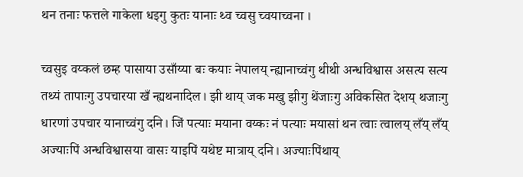थन तनाः फत्तले गाकेला धइगु कुतः यानाः थ्व च्वसु च्वयाच्वना ।

च्वसुइ वय्कलं छम्ह पासाया उसाँय्या बः कयाः नेपालय् न्ह्यानाच्वंगु थीथी अन्धविश्वास असत्य सत्य तथ्यं तापाःगु उपचारया खँ न्ह्यथनादिल। झी थाय् जक मखु झीगु थेंजाःगु अविकसित देशय् थजाःगु धारणां उपचार यानाच्वंगु दनि। जिं पत्याः मयाना वय्कः नं पत्याः मयासां थन त्वाः त्वालय् लँय् लँय् अज्याःपिं अन्धविश्वासया वासः याइपिं यथेष्ट मात्राय् दनि। अज्याःपिंथाय्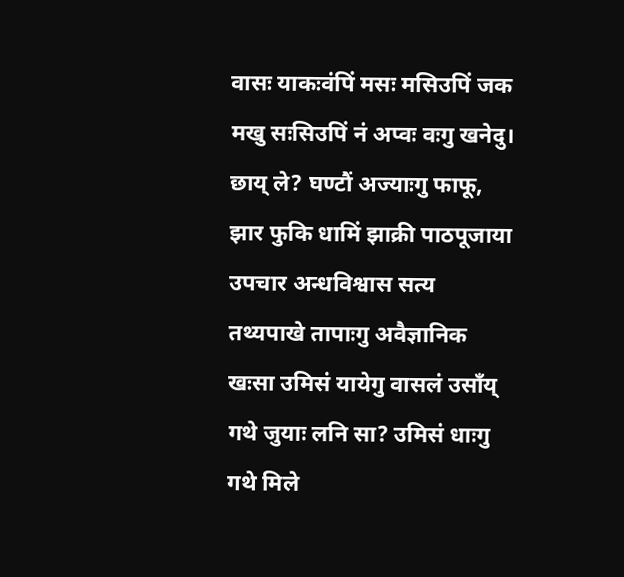वासः याकःवंपिं मसः मसिउपिं जक मखु सःसिउपिं नं अप्वः वःगु खनेदु। छाय् ले? घण्टौं अज्याःगु फाफू, झार फुकि धामिं झाक्री पाठपूजाया उपचार अन्धविश्वास सत्य तथ्यपाखे तापाःगु अवैज्ञानिक खःसा उमिसं यायेगु वासलं उसाँय् गथे जुयाः लनि सा? उमिसं धाःगु गथे मिले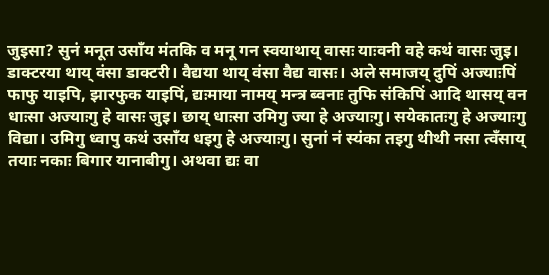जुइसा? सुनं मनूत उसाँय मंतकि व मनू गन स्वयाथाय् वासः याःवनी वहे कथं वासः जुइ। डाक्टरया थाय् वंसा डाक्टरी। वैद्यया थाय् वंसा वैद्य वासः। अले समाजय् दुपिं अज्याःपिं फाफु याइपि, झारफुक याइपिं, द्यःमाया नामय् मन्त्र ब्वनाः तुफि संकिपिं आदि थासय् वन धाःसा अज्याःगु हे वासः जुइ। छाय् धाःसा उमिगु ज्या हे अज्याःगु। सयेकातःगु हे अज्याःगु विद्या। उमिगु ध्वापु कथं उसाँय धइगु हे अज्याःगु। सुनां नं स्यंका तइगु थीथी नसा त्वँसाय् तयाः नकाः बिगार यानाबीगु। अथवा द्यः वा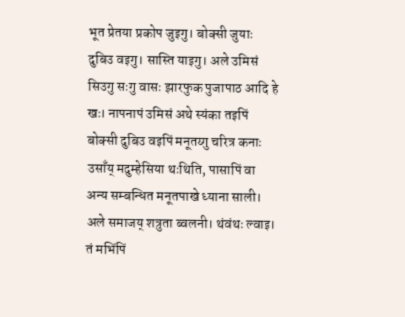भूत प्रेतया प्रकोप जुइगु। बोक्सी जुयाः दुबिउ वइगु। सास्ति याइगु। अले उमिसं सिउगु सःगु वासः झारफुक पुजापाठ आदि हे खः। नापनापं उमिसं अथे स्यंका तइपिं बोक्सी दुबिउ वइपिं मनूतय्गु चरित्र कनाः उसाँय् मदुम्हेसिया थःथिति, पासापिं वा अन्य सम्बन्धित मनूतपाखे ध्याना साली। अले समाजय् शत्रुता ब्वलनी। थंवंथः ल्वाइ। तं मभिंपिं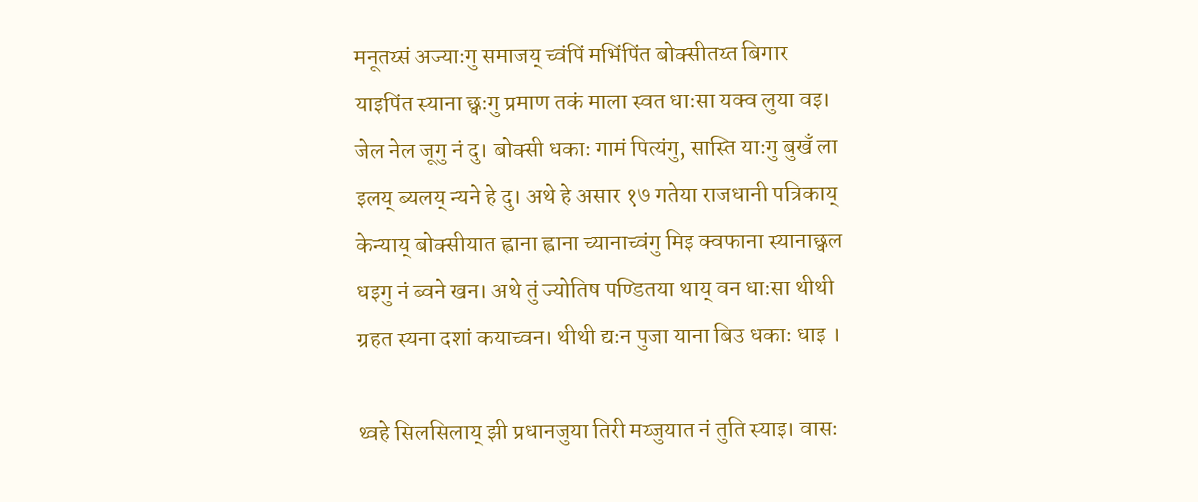मनूतय्सं अज्याःगु समाजय् च्वंपिं मभिंपिंत बोक्सीतय्त बिगार याइपिंत स्याना छ्वःगु प्रमाण तकं माला स्वत धाःसा यक्व लुया वइ। जेल नेल जूगु नं दु। बोक्सी धकाः गामं पित्यंगु, सास्ति याःगु बुखँ ला इलय् ब्यलय् न्यने हे दु। अथे हे असार १७ गतेया राजधानी पत्रिकाय् केन्याय् बोक्सीयात ह्वाना ह्वाना च्यानाच्वंगु मिइ क्वफाना स्यानाछ्वल धइगु नं ब्वने खन। अथे तुं ज्योतिष पण्डितया थाय् वन धाःसा थीथी ग्रहत स्यना दशां कयाच्वन। थीथी द्यःन पुजा याना बिउ धकाः धाइ ।

थ्वहे सिलसिलाय् झी प्रधानजुया तिरी मय्जुयात नं तुति स्याइ। वासः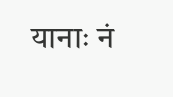यानाः नं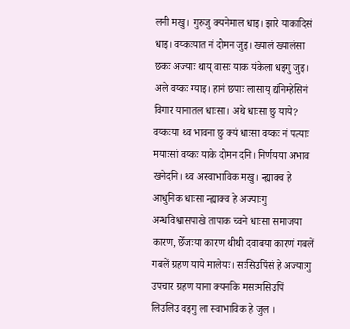लनी मखु। गुरुजु क्यनेमाल धाइ। झारे याकादिसं धाइ। वय्कःयात नं दोमन जुइ। ख्यालं ख्यालंसा छकः अज्याः थाय् वासः याक यंकेला धइगु जुइ। अले वय्कः ग्याइ। हानं छपाः लासाय् द्यंनिम्हेसिनं विगार यानातल धाःसा। अथे धाःसा छु याये? वय्कःया थ्व भावना छु क्यं धाःसा वय्कः नं पत्याः मयाःसां वय्कः याके दोमन दनि। निर्णयया अभाव खनेदनि। थ्व अस्वाभाविक मखु। न्ह्याक्व हे आधुनिक धाःसा न्ह्याक्व हे अज्याःगु अन्धविश्वासपाखे तापाक च्वने धाःसा समाजया कारण, छेँजःया कारण थीथी दवाबया कारणं गबलें गबलें ग्रहण याये मालेयः। सःसिउपिंसं हे अज्याःगु उपचार ग्रहण याना क्यनकि मसःमसिउपिं लिउलिउ वइगु ला स्वाभाविक हे जुल ।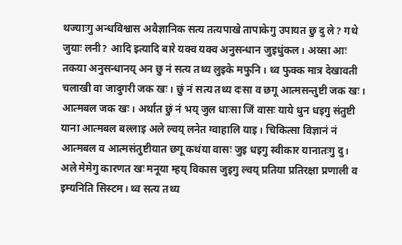थज्याःगु अन्धविश्वास अवैज्ञानिक सत्य तत्यपाखे तापाकेगु उपायत छु दु ले? गथे जुयाः लनी? आदि इत्यादि बारे यक्व यक्व अनुसन्धान जुइधुंकल। अय्सा आः तकया अनुसन्धानय् अन छु नं सत्य तथ्य लुइके मफुनि। थ्व फुक्क मात्र देखावती चलाखी वा जादुगरी जक खः। छुं नं सत्य तथ्य दःसा व छगू आत्मसन्तुष्टी जक खः। आत्मबल जक खः। अर्थात छुं नं भय् जुल धाःसा जिं वासः याये धुन धइगु संतुष्टी याना आत्मबल बल्लाइ अले ल्वय् लनेत ग्वाहालि याइ। चिकित्सा विज्ञानं नं आत्मबल व आत्मसंतुष्टीयात छगू कथंया वासः जुइ धइगु स्वीकार यानातःगु दु। अले मेमेगु कारणत खः मनूया म्हय् विकास जुइगु ल्वय् प्रतिया प्रतिरक्षा प्रणाली व इम्यनिति सिस्टम। थ्व सत्य तथ्य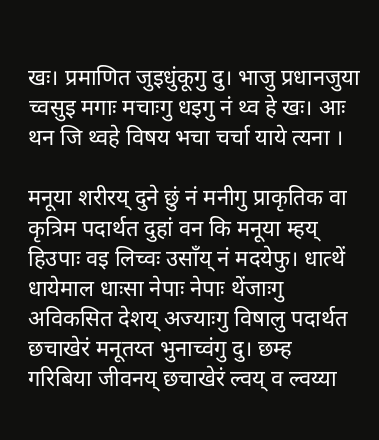खः। प्रमाणित जुइधुंकूगु दु। भाजु प्रधानजुया च्वसुइ मगाः मचाःगु धइगु नं थ्व हे खः। आः थन जि थ्वहे विषय भचा चर्चा याये त्यना ।

मनूया शरीरय् दुने छुं नं मनीगु प्राकृतिक वा कृत्रिम पदार्थत दुहां वन कि मनूया म्हय् हिउपाः वइ लिच्वः उसाँय् नं मदयेफु। धात्थें धायेमाल धाःसा नेपाः नेपाः थेंजाःगु अविकसित देशय् अज्याःगु विषालु पदार्थत छचाखेरं मनूतय्त भुनाच्वंगु दु। छम्ह गरिबिया जीवनय् छचाखेरं ल्वय् व ल्वय्या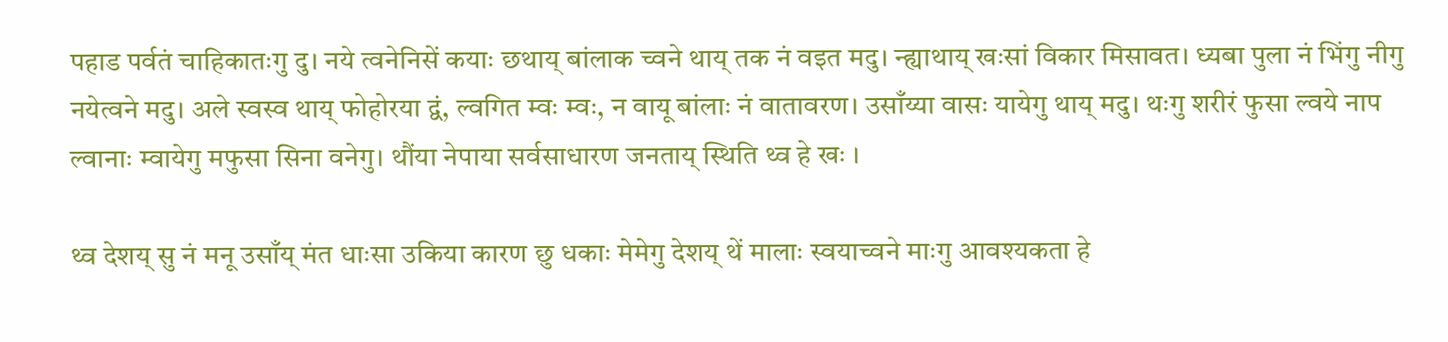पहाड पर्वतं चाहिकातःगु दु। नये त्वनेनिसें कयाः छथाय् बांलाक च्वने थाय् तक नं वइत मदु। न्ह्याथाय् खःसां विकार मिसावत। ध्यबा पुला नं भिंगु नीगु नयेत्वने मदु। अले स्वस्व थाय् फोहोरया द्वं, ल्वगित म्वः म्वः, न वायू बांलाः नं वातावरण। उसाँय्या वासः यायेगु थाय् मदु। थःगु शरीरं फुसा ल्वये नाप ल्वानाः म्वायेगु मफुसा सिना वनेगु। थौंया नेपाया सर्वसाधारण जनताय् स्थिति थ्व हे खः ।

थ्व देशय् सु नं मनू उसाँय् मंत धाःसा उकिया कारण छु धकाः मेमेगु देशय् थें मालाः स्वयाच्वने माःगु आवश्यकता हे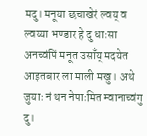मदु। मनूया छचाखेरं ल्वय् व ल्वय्या भण्डार हे दु धाःसा अनच्वंपिं मनूत उसाँय् मदयेत आइतबार ला माली मखु। अथे जुयाः नं थन नेपाःमित म्वानाच्वंगु दु।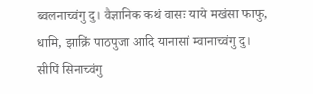ब्वलनाच्वंगु दु। वैज्ञानिक कथं वासः याये मखंसा फाफु, धामि, झाक्रिं पाठपुजा आदि यानासां म्वानाच्वंगु दु। सीपिं सिनाच्वंगु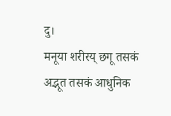दु।
मनूया शरीरय् छगू तसकं अद्भूत तसकं आधुनिक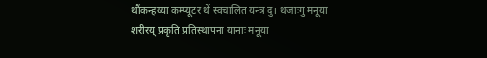थौंकन्हय्या कम्प्यूटर थें स्वचालित यन्त्र दु। थजाःगु मनूया शरीरय् प्रकृति प्रतिस्थापना यानाः मनूया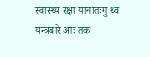स्वास्थ्य रक्षा यानातःगु थ्व यन्त्रबारे आः तक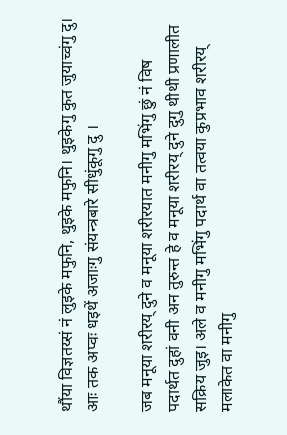थौंया विज्ञतय्सं नं लुइके मफुनि, थुइके मफुनि। थुइकेगु कुत जुयाच्वंगु दु। आः तक अप्वः धइथें अजाःगु संयन्त्रबारे सीधुंकूगु दु ।

जब मनूया शरीरय् दुने व मनूया शरीरयात मनीगु मभिंगु छुं नं विष पदार्थत दुहां वनी अन तुरुन्त हे व मनूया शरीरय् दुने दुगु थीथी प्रणालीत सक्रिय जुइ। अले व मनीगु मभिंगु पदार्थ वा तत्वया कुप्रभाव शरीरय् मलाकेत वा मनीगु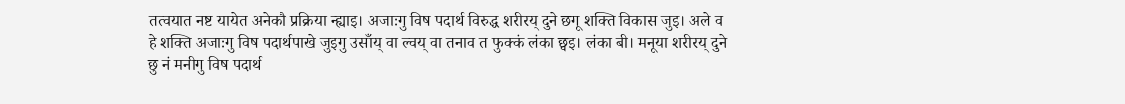तत्वयात नष्ट यायेत अनेकौ प्रक्रिया न्ह्याइ। अजाःगु विष पदार्थ विरुद्ध शरीरय् दुने छगू शक्ति विकास जुइ। अले व हे शक्ति अजाःगु विष पदार्थपाखे जुइगु उसाँय् वा ल्वय् वा तनाव त फुक्कं लंका छ्वइ। लंका बी। मनूया शरीरय् दुने छु नं मनीगु विष पदार्थ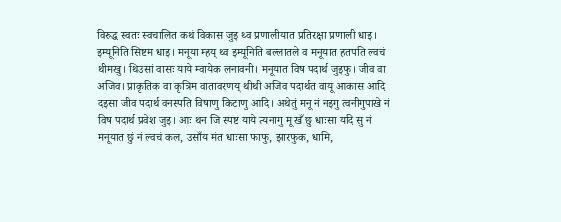विरुद्ध स्वतः स्वचालित कथं विकास जुइ थ्व प्रणालीयात प्रतिरक्षा प्रणाली धाइ। इम्यूनिति सिष्टम धाइ। मनूया म्हय् थ्व इम्यूनिति बल्लातले व मनूयात हतपति ल्वचं थीमखु। थिउसां वासः याये म्वायेक लनावनी। मनूयात विष पदार्थ जुइफु। जीव वा अजिव। प्राकृतिक वा कृत्रिम वातावरणय् थीथी अजिव पदार्थत वायू आकास आदि दइसा जीव पदार्थ वनस्पति विषाणु किटाणु आदि। अथेतुं मनू नं नइगु त्वनीगुपाखे नं विष पदार्थ प्रवेश जुइ। आः थन जि स्पष्ट याये त्यनागु मू खँ छु धाःसा यदि सु नं मनूयात छुं नं ल्वचं कल, उसाँय मंत धाःसा फाफु, झारफुक, धामि,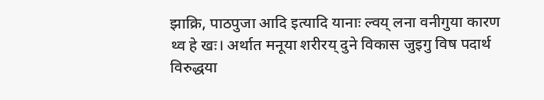झाक्रि, पाठपुजा आदि इत्यादि यानाः ल्वय् लना वनीगुया कारण थ्व हे खः। अर्थात मनूया शरीरय् दुने विकास जुइगु विष पदार्थ विरुद्धया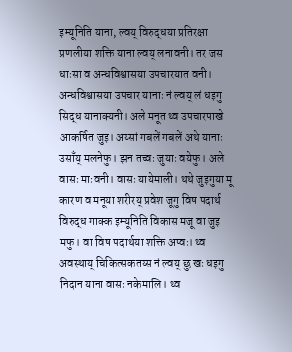इम्यूनिति याना, ल्वय् विरुद्धया प्रतिरक्षा प्रणलीया शक्ति याना ल्वय् लनावनी। तर जस धाःसा व अन्धविश्वासया उपचारयात वनी। अन्धविश्वासया उपचार यानाः नं ल्वय् लं धइगु सिद्ध यानाक्यनी। अले मनूत थ्व उपचारपाखे आकर्षित जुइ। अय्सां गबलें गबलें अथे यानाः उसाँय् मलनेफु। झन तच्वः जुयाः वयेफु। अले वासः माःवनी। वासः यायेमाली। थथे जुइगुया मू कारण व मनूया शरीरय् प्रवेश जूगु विष पदार्थ विरुद्ध गाक्क इम्यूनिति विकास मजू वा जुइ मफु। वा विष पदार्थया शक्ति अप्वः। थ्व अवस्थाय् चिकित्सकतय्स नं ल्वय् छु खः धइगु निदान याना वासः नकेमालि। थ्व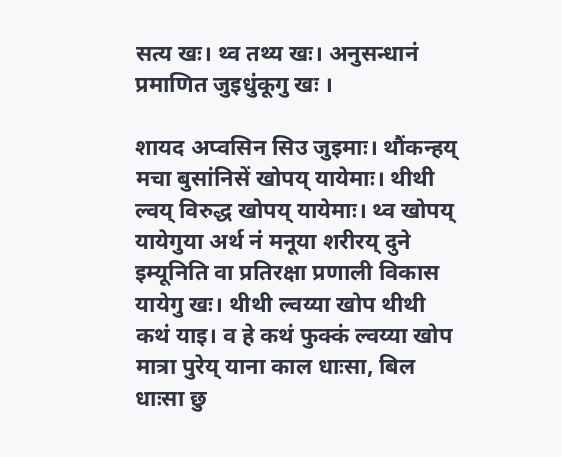सत्य खः। थ्व तथ्य खः। अनुसन्धानं प्रमाणित जुइधुंकूगु खः ।

शायद अप्वसिन सिउ जुइमाः। थौंकन्हय् मचा बुसांनिसें खोपय् यायेमाः। थीथी ल्वय् विरुद्ध खोपय् यायेमाः। थ्व खोपय् यायेगुया अर्थ नं मनूया शरीरय् दुने इम्यूनिति वा प्रतिरक्षा प्रणाली विकास यायेगु खः। थीथी ल्वय्या खोप थीथी कथं याइ। व हे कथं फुक्कं ल्वय्या खोप मात्रा पुरेय् याना काल धाःसा, बिल धाःसा छु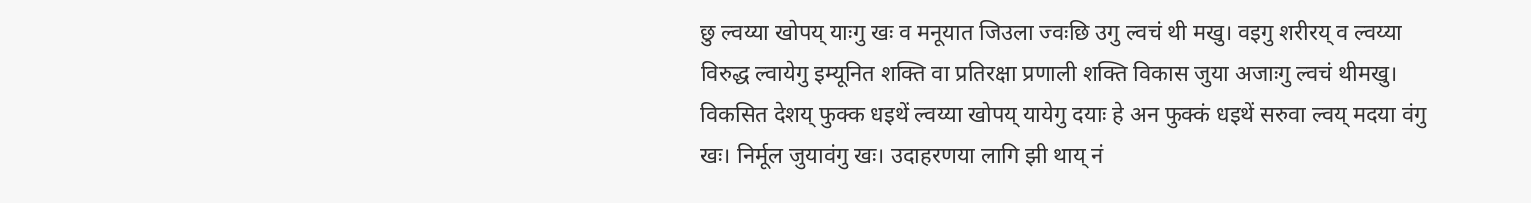छु ल्वय्या खोपय् याःगु खः व मनूयात जिउला ज्वःछि उगु ल्वचं थी मखु। वइगु शरीरय् व ल्वय्या विरुद्ध ल्वायेगु इम्यूनित शक्ति वा प्रतिरक्षा प्रणाली शक्ति विकास जुया अजाःगु ल्वचं थीमखु। विकसित देशय् फुक्क धइथें ल्वय्या खोपय् यायेगु दयाः हे अन फुक्कं धइथें सरुवा ल्वय् मदया वंगु खः। निर्मूल जुयावंगु खः। उदाहरणया लागि झी थाय् नं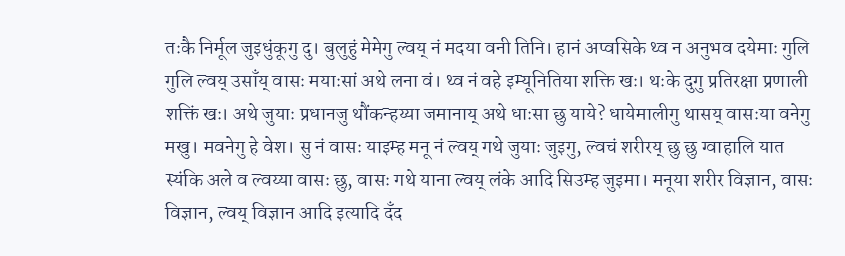तःकै निर्मूल जुइधुंकूगु दु। बुलुहुं मेमेगु ल्वय् नं मदया वनी तिनि। हानं अप्वसिके थ्व न अनुभव दयेमाः गुलि गुलि ल्वय् उसाँय् वासः मयाःसां अथे लना वं। थ्व नं वहे इम्यूनितिया शक्ति खः। थःके दुगु प्रतिरक्षा प्रणाली शक्तिं खः। अथे जुयाः प्रधानजु थौंकन्हय्या जमानाय् अथे धाःसा छु याये? धायेमालीगु थासय् वासःया वनेगु मखु। मवनेगु हे वेश। सु नं वासः याइम्ह मनू नं ल्वय् गथे जुयाः जुइगु, ल्वचं शरीरय् छु छु ग्वाहालि यात स्यंकि अले व ल्वय्या वासः छु, वासः गथे याना ल्वय् लंके आदि सिउम्ह जुइमा। मनूया शरीर विज्ञान, वासः विज्ञान, ल्वय् विज्ञान आदि इत्यादि दँद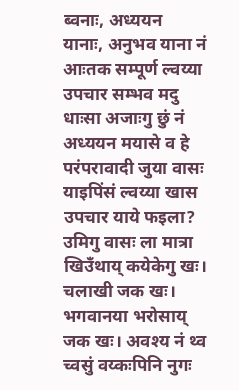ब्वनाः, अध्ययन यानाः, अनुभव याना नं आःतक सम्पूर्ण ल्वय्या उपचार सम्भव मदु धाःसा अजाःगु छुं नं अध्ययन मयासे व हे परंपरावादी जुया वासः याइपिंसं ल्वय्या खास उपचार याये फइला? उमिगु वासः ला मात्रा खिउँथाय् कयेकेगु खः। चलाखी जक खः। भगवानया भरोसाय् जक खः। अवश्य नं थ्व च्वसुं वय्कःपिनि नुगः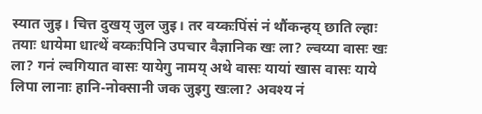स्यात जुइ। चित्त दुखय् जुल जुइ। तर वय्कःपिंसं नं थौंकन्हय् छाति ल्हाः तयाः धायेमा धात्थें वय्कःपिनि उपचार वैज्ञानिक खः ला? ल्वय्या वासः खः ला? गनं ल्वगियात वासः यायेगु नामय् अथे वासः यायां खास वासः याये लिपा लानाः हानि-नोक्सानी जक जुइगु खःला? अवश्य नं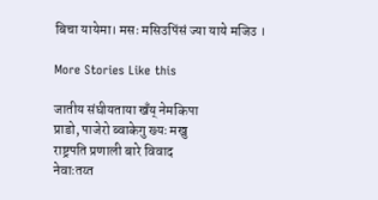बिचा यायेमा। मसः मसिउपिंसं ज्या याये मजिउ ।

More Stories Like this

जातीय संघीयताया खँय् नेमकिपा
प्राडो, पाजेरो ब्वाकेगु ख्यः मखु
राष्ट्रपति प्रणाली बारे विवाद
नेवाःतय्त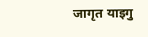जागृत याइगु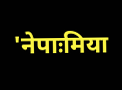'नेपाःमिया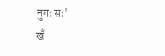नुगः सः'
खँ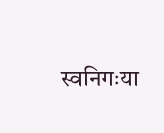स्वनिगःया